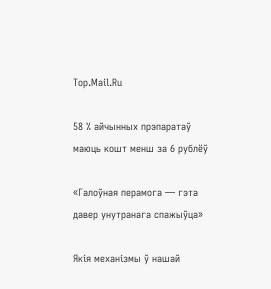Top.Mail.Ru

58 % айчынных прэпаратаў маюць кошт менш за 6 рублёў

«Галоўная перамога — гэта давер унутранага спажыўца»

Якія механізмы ў нашай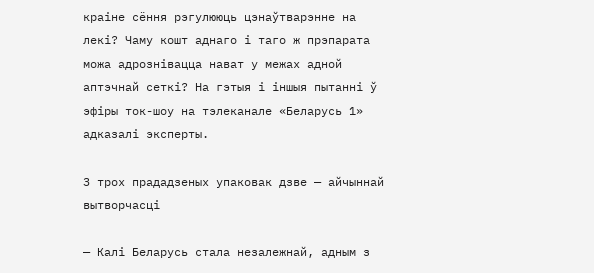краіне сёння рэгулююць цэнаўтварэнне на лекі? Чаму кошт аднаго і таго ж прэпарата можа адрознівацца нават у межах адной аптэчнай сеткі? На гэтыя і іншыя пытанні ў эфіры ток-шоу на тэлеканале «Беларусь 1» адказалі эксперты.

З трох прададзеных упаковак дзве — айчыннай вытворчасці

— Калі Беларусь стала незалежнай, адным з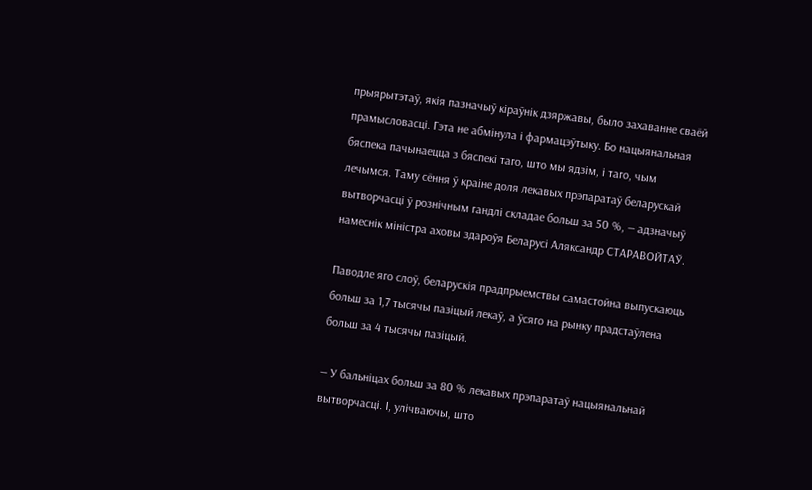прыярытэтаў, якія пазначыў кіраўнік дзяржавы, было захаванне сваёй прамысловасці. Гэта не абмінула і фармацэўтыку. Бо нацыянальная бяспека пачынаецца з бяспекі таго, што мы ядзім, і таго, чым лечымся. Таму сёння ў краіне доля лекавых прэпаратаў беларускай вытворчасці ў рознічным гандлі складае больш за 50 %, — адзначыў намеснік міністра аховы здароўя Беларусі Аляксандр СТАРАВОЙТАЎ.

Паводле яго слоў, беларускія прадпрыемствы самастойна выпускаюць больш за 1,7 тысячы пазіцый лекаў, а ўсяго на рынку прадстаўлена больш за 4 тысячы пазіцый.

— У бальніцах больш за 80 % лекавых прэпаратаў нацыянальнай вытворчасці. І, улічваючы, што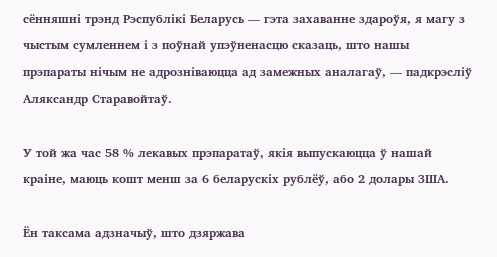сённяшні трэнд Рэспублікі Беларусь — гэта захаванне здароўя, я магу з чыстым сумленнем і з поўнай упэўненасцю сказаць, што нашы прэпараты нічым не адрозніваюцца ад замежных аналагаў, — падкрэсліў Аляксандр Старавойтаў.

У той жа час 58 % лекавых прэпаратаў, якія выпускаюцца ў нашай краіне, маюць кошт менш за 6 беларускіх рублёў, або 2 долары ЗША.

Ён таксама адзначыў, што дзяржава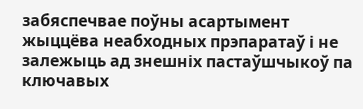забяспечвае поўны асартымент жыццёва неабходных прэпаратаў і не залежыць ад знешніх пастаўшчыкоў па ключавых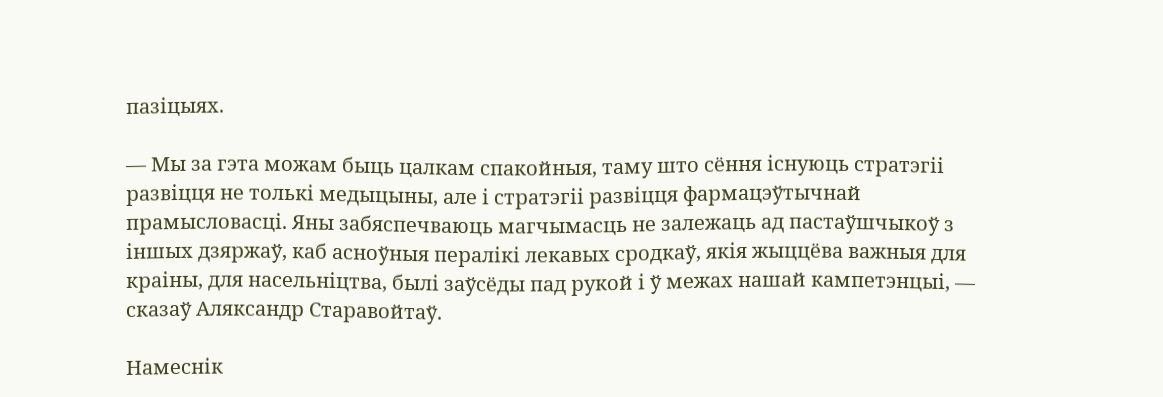пазіцыях.

— Мы за гэта можам быць цалкам спакойныя, таму што сёння існуюць стратэгіі развіцця не толькі медыцыны, але і стратэгіі развіцця фармацэўтычнай прамысловасці. Яны забяспечваюць магчымасць не залежаць ад пастаўшчыкоў з іншых дзяржаў, каб асноўныя пералікі лекавых сродкаў, якія жыццёва важныя для краіны, для насельніцтва, былі заўсёды пад рукой і ў межах нашай кампетэнцыі, — сказаў Аляксандр Старавойтаў.

Намеснік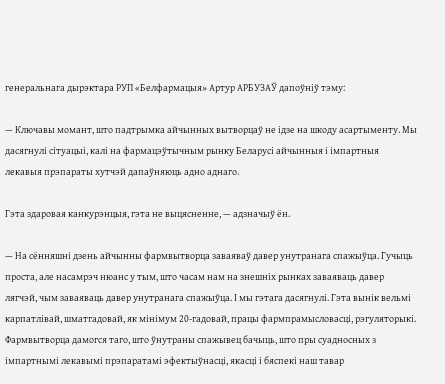генеральнага дырэктара РУП «Белфармацыя» Артур АРБУЗАЎ дапоўніў тэму:

— Ключавы момант, што падтрымка айчынных вытворцаў не ідзе на шкоду асартыменту. Мы дасягнулі сітуацыі, калі на фармацэўтычным рынку Беларусі айчынныя і імпартныя лекавыя прэпараты хутчэй дапаўняюць адно аднаго.

Гэта здаровая канкурэнцыя, гэта не выцясненне, — адзначыў ён.

— На сённяшні дзень айчынны фармвытворца заваяваў давер унутранага спажыўца. Гучыць проста, але насамрэч нюанс у тым, што часам нам на знешніх рынках заваяваць давер лягчэй, чым заваяваць давер унутранага спажыўца. І мы гэтага дасягнулі. Гэта вынік вельмі карпатлівай, шматгадовай, як мінімум 20-гадовай, працы фармпрамысловасці, рэгуляторыкі. Фармвытворца дамогся таго, што ўнутраны спажывец бачыць, што пры суадносных з імпартнымі лекавымі прэпаратамі эфектыўнасці, якасці і бяспекі наш тавар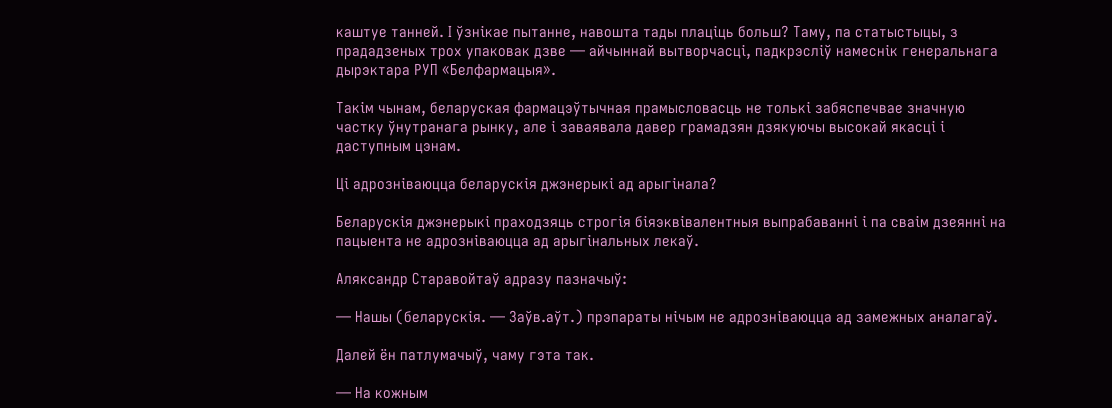каштуе танней. І ўзнікае пытанне, навошта тады плаціць больш? Таму, па статыстыцы, з прададзеных трох упаковак дзве — айчыннай вытворчасці, падкрэсліў намеснік генеральнага дырэктара РУП «Белфармацыя».

Такім чынам, беларуская фармацэўтычная прамысловасць не толькі забяспечвае значную частку ўнутранага рынку, але і заваявала давер грамадзян дзякуючы высокай якасці і даступным цэнам.

Ці адрозніваюцца беларускія джэнерыкі ад арыгінала?

Беларускія джэнерыкі праходзяць строгія біяэквівалентныя выпрабаванні і па сваім дзеянні на пацыента не адрозніваюцца ад арыгінальных лекаў.

Аляксандр Старавойтаў адразу пазначыў:

— Нашы (беларускія. — Заўв.аўт.) прэпараты нічым не адрозніваюцца ад замежных аналагаў.

Далей ён патлумачыў, чаму гэта так.

— На кожным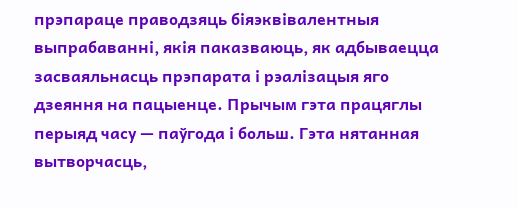прэпараце праводзяць біяэквівалентныя выпрабаванні, якія паказваюць, як адбываецца засваяльнасць прэпарата і рэалізацыя яго дзеяння на пацыенце. Прычым гэта працяглы перыяд часу — паўгода і больш. Гэта нятанная вытворчасць,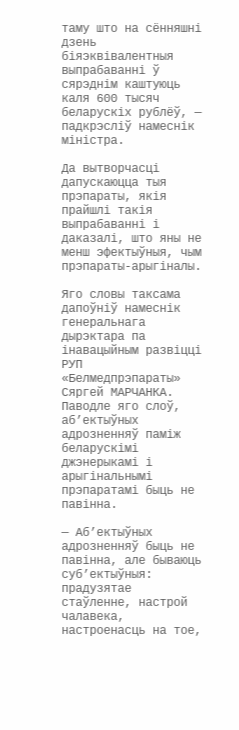таму што на сённяшні дзень біяэквівалентныя выпрабаванні ў сярэднім каштуюць каля 600 тысяч беларускіх рублёў, — падкрэсліў намеснік міністра.

Да вытворчасці дапускаюцца тыя прэпараты, якія прайшлі такія выпрабаванні і даказалі, што яны не менш эфектыўныя, чым прэпараты-арыгіналы.

Яго словы таксама дапоўніў намеснік генеральнага дырэктара па інавацыйным развіцці РУП «Белмедпрэпараты» Сяргей МАРЧАНКА. Паводле яго слоў, аб’ектыўных адрозненняў паміж беларускімі джэнерыкамі і арыгінальнымі прэпаратамі быць не павінна.

— Аб’ектыўных адрозненняў быць не павінна, але бываюць суб’ектыўныя: прадузятае стаўленне, настрой чалавека, настроенасць на тое,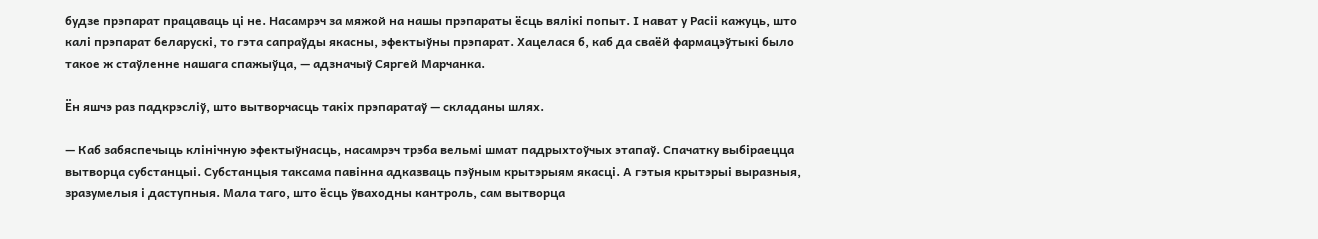будзе прэпарат працаваць ці не. Насамрэч за мяжой на нашы прэпараты ёсць вялікі попыт. І нават у Расіі кажуць, што калі прэпарат беларускі, то гэта сапраўды якасны, эфектыўны прэпарат. Хацелася б, каб да сваёй фармацэўтыкі было такое ж стаўленне нашага спажыўца, — адзначыў Сяргей Марчанка.

Ён яшчэ раз падкрэсліў, што вытворчасць такіх прэпаратаў — складаны шлях.

— Каб забяспечыць клінічную эфектыўнасць, насамрэч трэба вельмі шмат падрыхтоўчых этапаў. Спачатку выбіраецца вытворца субстанцыі. Субстанцыя таксама павінна адказваць пэўным крытэрыям якасці. А гэтыя крытэрыі выразныя, зразумелыя і даступныя. Мала таго, што ёсць ўваходны кантроль, сам вытворца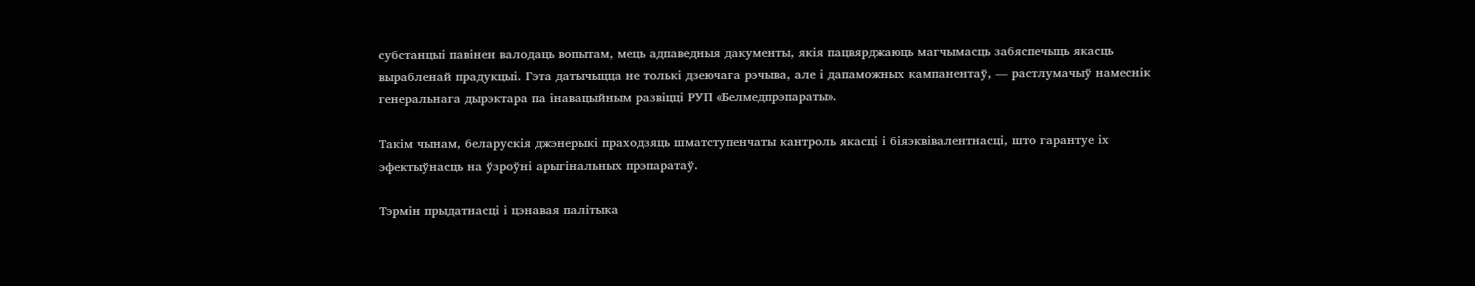субстанцыі павінен валодаць вопытам, мець адпаведныя дакументы, якія пацвярджаюць магчымасць забяспечыць якасць вырабленай прадукцыі. Гэта датычыцца не толькі дзеючага рэчыва, але і дапаможных кампанентаў, — растлумачыў намеснік генеральнага дырэктара па інавацыйным развіцці РУП «Белмедпрэпараты».

Такім чынам, беларускія джэнерыкі праходзяць шматступенчаты кантроль якасці і біяэквівалентнасці, што гарантуе іх эфектыўнасць на ўзроўні арыгінальных прэпаратаў.

Тэрмін прыдатнасці і цэнавая палітыка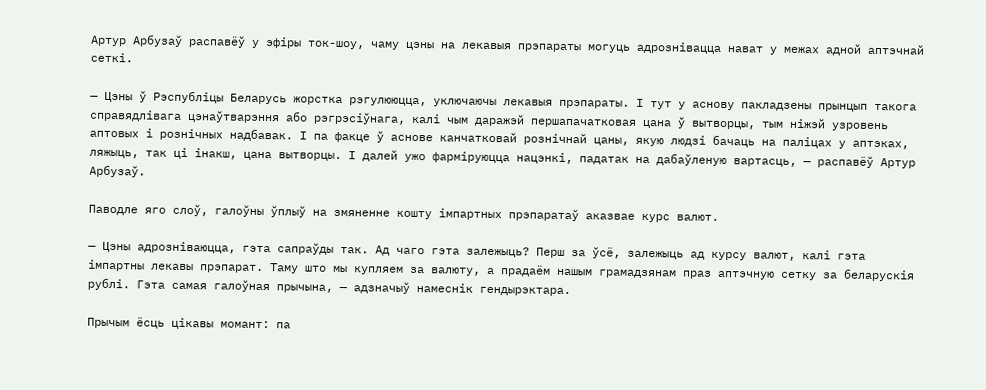Артур Арбузаў распавёў у эфіры ток-шоу, чаму цэны на лекавыя прэпараты могуць адрознівацца нават у межах адной аптэчнай сеткі.

— Цэны ў Рэспубліцы Беларусь жорстка рэгулююцца, уключаючы лекавыя прэпараты. І тут у аснову пакладзены прынцып такога справядлівага цэнаўтварэння або рэгрэсіўнага, калі чым даражэй першапачатковая цана ў вытворцы, тым ніжэй узровень аптовых і рознічных надбавак. І па факце ў аснове канчатковай рознічнай цаны, якую людзі бачаць на паліцах у аптэках, ляжыць, так ці інакш, цана вытворцы. І далей ужо фарміруюцца нацэнкі, падатак на дабаўленую вартасць, — распавёў Артур Арбузаў.

Паводле яго слоў, галоўны ўплыў на змяненне кошту імпартных прэпаратаў аказвае курс валют.

— Цэны адрозніваюцца, гэта сапраўды так. Ад чаго гэта залежыць? Перш за ўсё, залежыць ад курсу валют, калі гэта імпартны лекавы прэпарат. Таму што мы купляем за валюту, а прадаём нашым грамадзянам праз аптэчную сетку за беларускія рублі. Гэта самая галоўная прычына, — адзначыў намеснік гендырэктара.

Прычым ёсць цікавы момант: па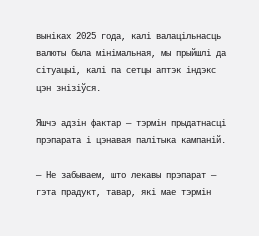выніках 2025 года, калі валацільнасць валюты была мінімальная, мы прыйшлі да сітуацыі, калі па сетцы аптэк індэкс цэн знізіўся.

Яшчэ адзін фактар — тэрмін прыдатнасці прэпарата і цэнавая палітыка кампаній.

— Не забываем, што лекавы прэпарат — гэта прадукт, тавар, які мае тэрмін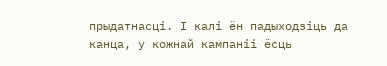прыдатнасці. І калі ён падыходзіць да канца, у кожнай кампаніі ёсць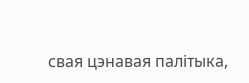свая цэнавая палітыка,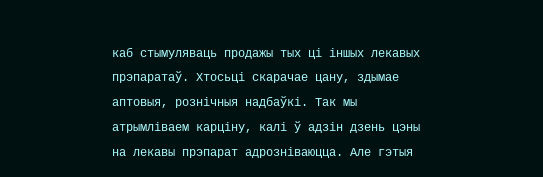каб стымуляваць продажы тых ці іншых лекавых прэпаратаў. Хтосьці скарачае цану, здымае аптовыя, рознічныя надбаўкі. Так мы атрымліваем карціну, калі ў адзін дзень цэны на лекавы прэпарат адрозніваюцца. Але гэтыя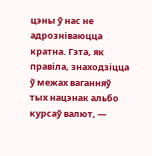цэны ў нас не адрозніваюцца кратна. Гэта, як правіла, знаходзіцца ў межах ваганняў тых нацэнак альбо курсаў валют, —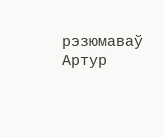рэзюмаваў Артур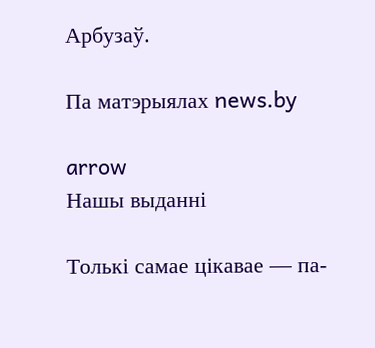Арбузаў.

Па матэрыялах news.by

arrow
Нашы выданні

Толькі самае цікавае — па-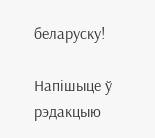беларуску!

Напішыце ў рэдакцыю